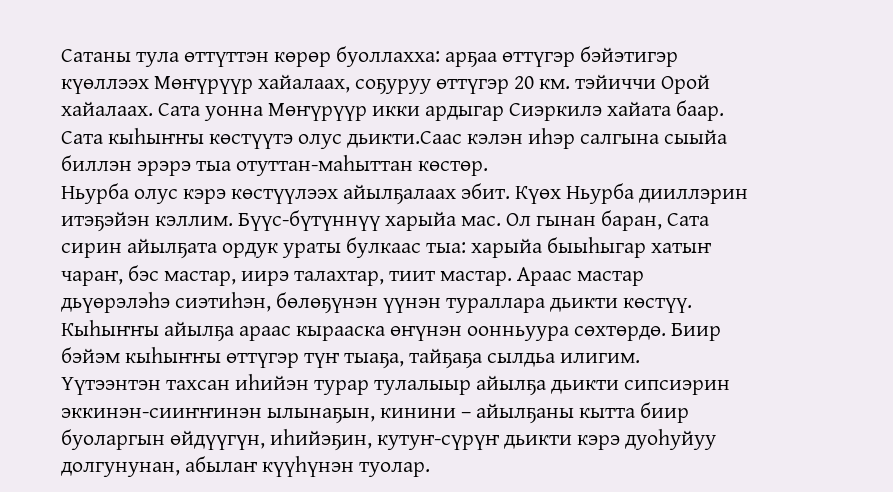Сатаны тула өттүттэн көрөр буоллахха: арҕаа өттүгэр бэйэтигэр күөллээх Мөҥүрүүр хайалаах, соҕуруу өттүгэр 20 км. тэйиччи Орой хайалаах. Сата уонна Мөҥүрүүр икки ардыгар Сиэркилэ хайата баар.
Сата кыһыҥҥы көстүүтэ олус дьикти.Саас кэлэн иһэр салгына сыыйа биллэн эрэрэ тыа отуттан-маһыттан көстөр.
Ньурба олус кэрэ көстүүлээх айылҕалаах эбит. Күөх Ньурба дииллэрин итэҕэйэн кэллим. Бүүс-бүтүннүү харыйа мас. Ол гынан баран, Сата сирин айылҕата ордук ураты булкаас тыа: харыйа быыһыгар хатыҥ чараҥ, бэс мастар, иирэ талахтар, тиит мастар. Араас мастар дьүөрэлэһэ сиэтиһэн, бөлөҕүнэн үүнэн тураллара дьикти көстүү. Кыһыҥҥы айылҕа араас кырааска өҥүнэн оонньуура сөхтөрдө. Биир бэйэм кыһыҥҥы өттүгэр түҥ тыаҕа, тайҕаҕа сылдьа илигим.
Үүтээнтэн тахсан иһийэн турар тулалыыр айылҕа дьикти сипсиэрин эккинэн-сииҥҥинэн ылынаҕын, кинини – айылҕаны кытта биир буоларгын өйдүүгүн, иһийэҕин, кутуҥ-сүрүҥ дьикти кэрэ дуоһуйуу долгунунан, абылаҥ күүһүнэн туолар.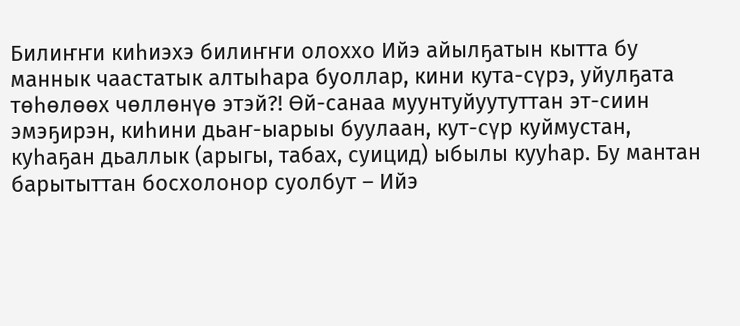Билиҥҥи киһиэхэ билиҥҥи олоххо Ийэ айылҕатын кытта бу маннык чаастатык алтыһара буоллар, кини кута-сүрэ, уйулҕата төһөлөөх чөллөнүө этэй?! Өй-санаа муунтуйуутуттан эт-сиин эмэҕирэн, киһини дьаҥ-ыарыы буулаан, кут-сүр куймустан, куһаҕан дьаллык (арыгы, табах, суицид) ыбылы кууһар. Бу мантан барытыттан босхолонор суолбут – Ийэ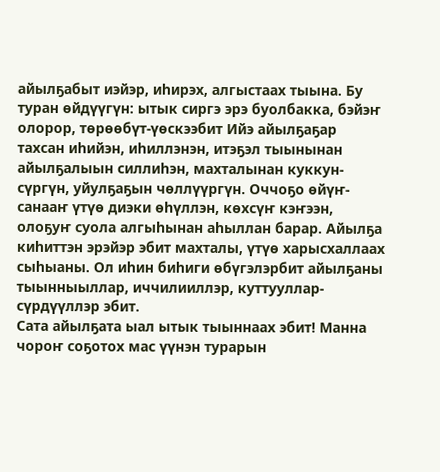айылҕабыт иэйэр, иһирэх, алгыстаах тыына. Бу туран өйдүүгүн: ытык сиргэ эрэ буолбакка, бэйэҥ олорор, төрөөбүт-үөскээбит Ийэ айылҕаҕар тахсан иһийэн, иһиллэнэн, итэҕэл тыынынан айылҕалыын силлиһэн, махталынан куккун-сүргүн, уйулҕаҕын чөллүүргүн. Оччоҕо өйүҥ-санааҥ үтүө диэки өһүллэн, көхсүҥ кэҥээн, олоҕуҥ суола алгыһынан аһыллан барар. Айылҕа киһиттэн эрэйэр эбит махталы, үтүө харысхаллаах сыһыаны. Ол иһин биһиги өбүгэлэрбит айылҕаны тыынныыллар, иччилииллэр, куттууллар-сүрдүүллэр эбит.
Сата айылҕата ыал ытык тыыннаах эбит! Манна чороҥ соҕотох мас үүнэн турарын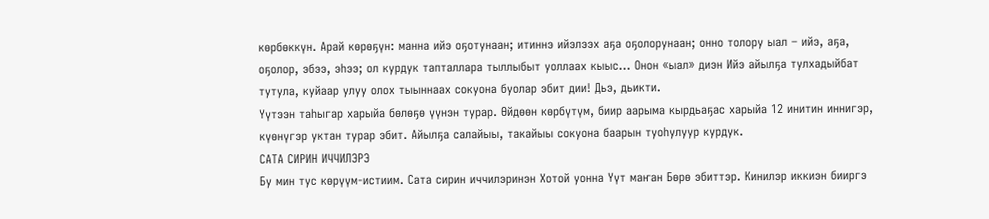көрбөккүн. Арай көрөҕүн: манна ийэ оҕотунаан; итиннэ ийэлээх аҕа оҕолорунаан; онно толору ыал – ийэ, аҕа, оҕолор, эбээ, эһээ; ол курдук тапталлара тыллыбыт уоллаах кыыс… Онон «ыал» диэн Ийэ айылҕа тулхадыйбат тутула, куйаар улуу олох тыыннаах сокуона буолар эбит дии! Дьэ, дьикти.
Үүтээн таһыгар харыйа бөлөҕө үүнэн турар. Өйдөөн көрбүтүм, биир аарыма кырдьаҕас харыйа 12 инитин иннигэр, күөнүгэр уктан турар эбит. Айылҕа салайыы, такайыы сокуона баарын туоһулуур курдук.
САТА СИРИН ИЧЧИЛЭРЭ
Бу мин тус көрүүм-истиим. Сата сирин иччилэринэн Хотой уонна Үүт маҥан Бөрө эбиттэр. Кинилэр иккиэн бииргэ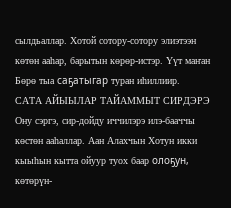сылдьаллар. Хотой сотору-сотору элиэтээн көтөн ааһар, барытын көрөр-истэр. Үүт маҥан Бөрө тыа саҕатыгар туран иһиллиир.
САТА АЙЫЫЛАР ТАЙАММЫТ СИРДЭРЭ
Ону сэргэ, сир-дойду иччилэрэ илэ-бааччы көстөн ааһаллар. Аан Алахчын Хотун икки кыыһын кытта ойуур туох баар олоҕун, көтөрүн-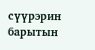сүүрэрин барытын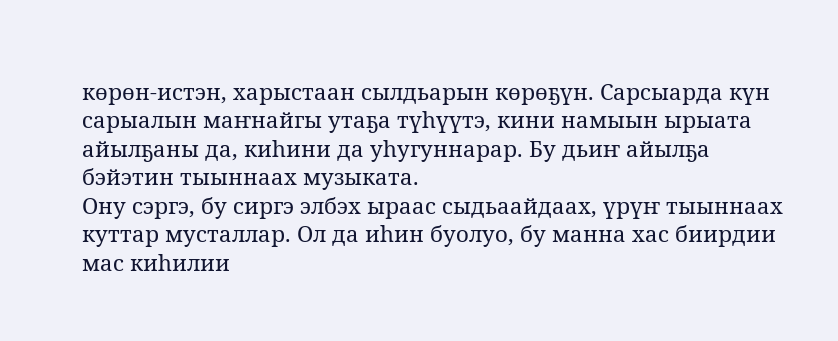көрөн-истэн, харыстаан сылдьарын көрөҕүн. Сарсыарда күн сарыалын маҥнайгы утаҕа түһүүтэ, кини намыын ырыата айылҕаны да, киһини да уһугуннарар. Бу дьиҥ айылҕа бэйэтин тыыннаах музыката.
Ону сэргэ, бу сиргэ элбэх ыраас сыдьаайдаах, үрүҥ тыыннаах куттар мусталлар. Ол да иһин буолуо, бу манна хас биирдии мас киһилии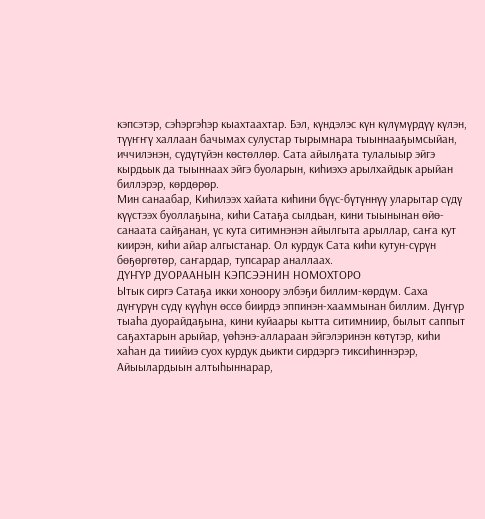кэпсэтэр, сэһэргэһэр кыахтаахтар. Бэл, күндэлэс күн күлүмүрдүү күлэн, түүҥҥү халлаан бачымах сулустар тырымнара тыыннааҕымсыйан, иччилэнэн, сүдүтүйэн көстөллөр. Сата айылҕата тулалыыр эйгэ кырдьык да тыыннаах эйгэ буоларын, киһиэхэ арылхайдык арыйан биллэрэр, көрдөрөр.
Мин санаабар, Киһилээх хайата киһини бүүс-бүтүннүү уларытар сүдү күүстээх буоллаҕына, киһи Сатаҕа сылдьан, кини тыынынан өйө-санаата сайҕанан, үс кута ситимнэнэн айылгыта арыллар, саҥа кут киирэн, киһи айар алгыстанар. Ол курдук Сата киһи кутун-сүрүн бөҕөргөтөр, саҥардар, тупсарар аналлаах.
ДҮҤҮР ДУОРААНЫН КЭПСЭЭНИН НОМОХТОРО
Ытык сиргэ Сатаҕа икки хоноору элбэҕи биллим-көрдүм. Саха дүҥүрүн сүдү күүһүн өссө биирдэ эппинэн-хааммынан биллим. Дүҥүр тыаһа дуорайдаҕына, кини куйаары кытта ситимниир, былыт саппыт саҕахтарын арыйар, үөһэнэ-аллараан эйгэлэринэн көтүтэр, киһи хаһан да тиийиэ суох курдук дьикти сирдэргэ тиксиһиннэрэр, Айыылардыын алтыһыннарар,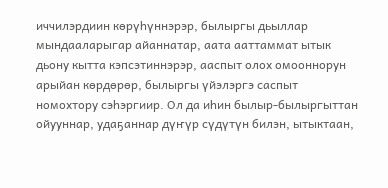иччилэрдиин көрүһүннэрэр, былыргы дьыллар мындааларыгар айаннатар, аата ааттаммат ытык дьону кытта кэпсэтиннэрэр, ааспыт олох омооннорун арыйан көрдөрөр, былыргы үйэлэргэ саспыт номохтору сэһэргиир. Ол да иһин былыр-былыргыттан ойууннар, удаҕаннар дүҥүр сүдүтүн билэн, ытыктаан,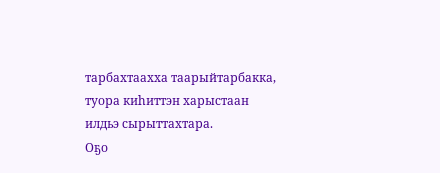тарбахтаахха таарыйтарбакка, туора киһиттэн харыстаан илдьэ сырыттахтара.
Оҕо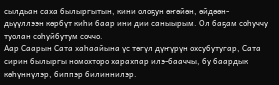сылдьан саха былыргытын, кини олоҕун өҥөйөн, өйдөөн-дьүүллээн көрбүт киһи баар ини дии саныырым. Ол баҕам соһуччу туолан соһуйбутум соччо.
Аар Саарын Сата хаһаайына үс төгүл дүҥүрүн охсубутугар, Сата сирин былыргы номохторо харахпар илэ-бааччы, бу баардык көһүннүлэр, биппэр билиннилэр.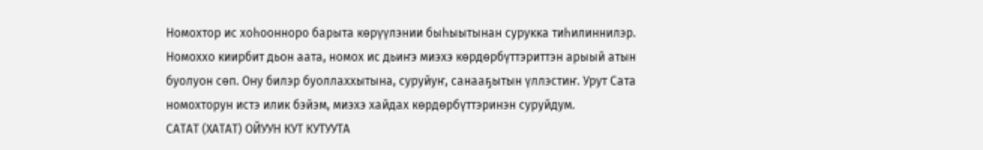Номохтор ис хоһоонноро барыта көрүүлэнии быһыытынан сурукка тиһилиннилэр. Номоххо киирбит дьон аата, номох ис дьиҥэ миэхэ көрдөрбүттэриттэн арыый атын буолуон сөп. Ону билэр буоллаххытына, суруйуҥ, санааҕытын үллэстиҥ. Урут Сата номохторун истэ илик бэйэм, миэхэ хайдах көрдөрбүттэринэн суруйдум.
САТАТ (ХАТАТ) ОЙУУН КУТ КУТУУТА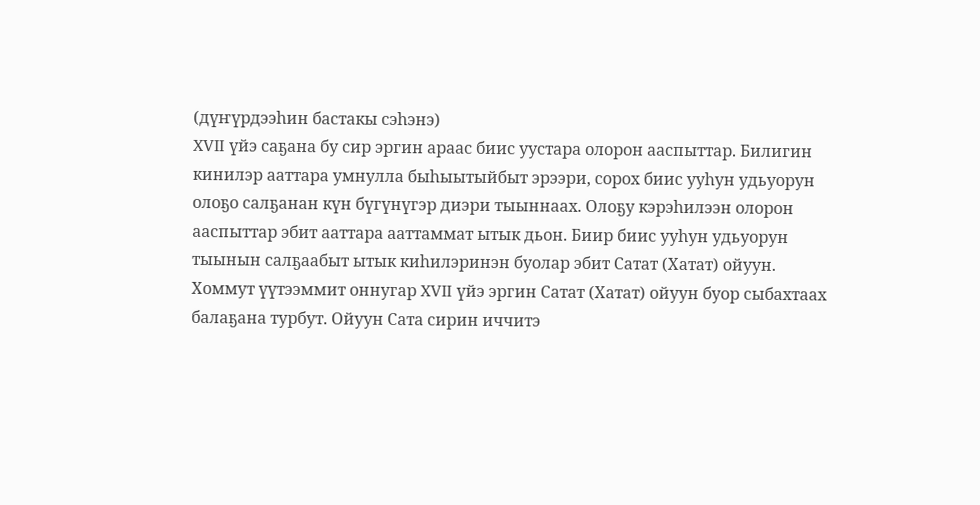(дүҥүрдээһин бастакы сэһэнэ)
XVII үйэ саҕана бу сир эргин араас биис уустара олорон ааспыттар. Билигин кинилэр ааттара умнулла быһыытыйбыт эрээри, сорох биис ууһун удьуорун олоҕо салҕанан күн бүгүнүгэр диэри тыыннаах. Олоҕу кэрэһилээн олорон ааспыттар эбит ааттара ааттаммат ытык дьон. Биир биис ууһун удьуорун тыынын салҕаабыт ытык киһилэринэн буолар эбит Сатат (Хатат) ойуун.
Хоммут үүтээммит оннугар XVII үйэ эргин Сатат (Хатат) ойуун буор сыбахтаах балаҕана турбут. Ойуун Сата сирин иччитэ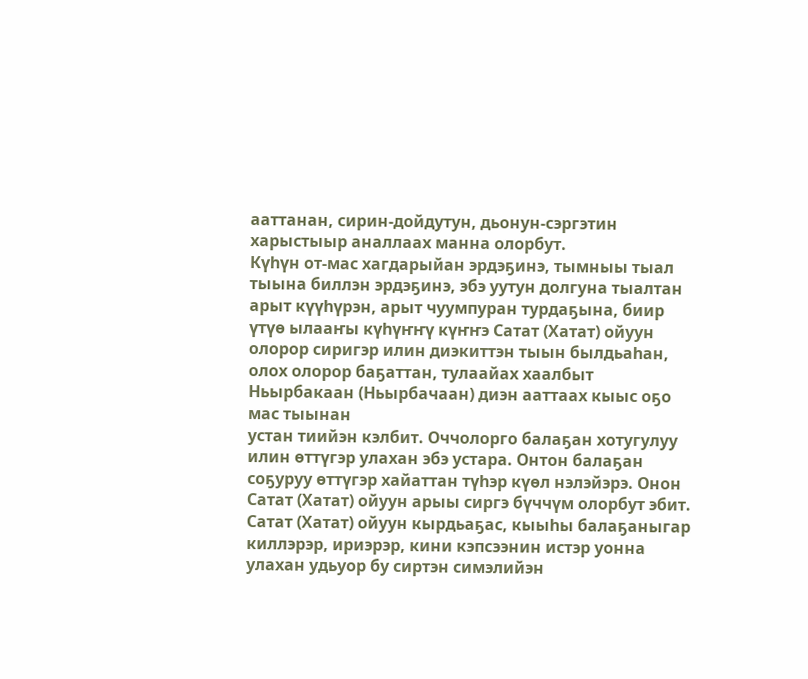ааттанан, сирин-дойдутун, дьонун-сэргэтин харыстыыр аналлаах манна олорбут.
Күһүн от-мас хагдарыйан эрдэҕинэ, тымныы тыал тыына биллэн эрдэҕинэ, эбэ уутун долгуна тыалтан арыт күүһүрэн, арыт чуумпуран турдаҕына, биир үтүө ылааҥы күһүҥҥү күҥҥэ Сатат (Хатат) ойуун олорор сиригэр илин диэкиттэн тыын былдьаһан, олох олорор баҕаттан, тулаайах хаалбыт Ньырбакаан (Ньырбачаан) диэн ааттаах кыыс оҕо мас тыынан
устан тиийэн кэлбит. Оччолорго балаҕан хотугулуу илин өттүгэр улахан эбэ устара. Онтон балаҕан соҕуруу өттүгэр хайаттан түһэр күөл нэлэйэрэ. Онон Сатат (Хатат) ойуун арыы сиргэ бүччүм олорбут эбит.
Сатат (Хатат) ойуун кырдьаҕас, кыыһы балаҕаныгар киллэрэр, ириэрэр, кини кэпсээнин истэр уонна улахан удьуор бу сиртэн симэлийэн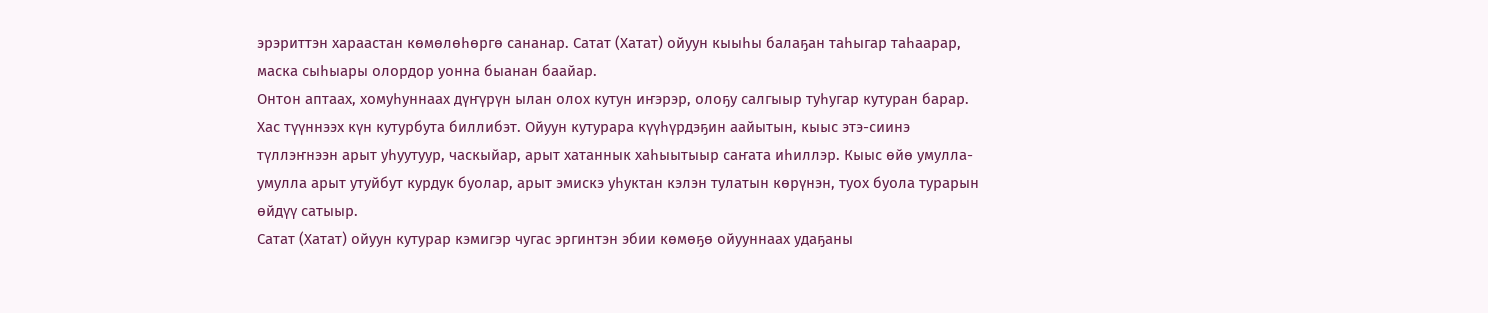эрэриттэн хараастан көмөлөһөргө сананар. Сатат (Хатат) ойуун кыыһы балаҕан таһыгар таһаарар, маска сыһыары олордор уонна быанан баайар.
Онтон аптаах, хомуһуннаах дүҥүрүн ылан олох кутун иҥэрэр, олоҕу салгыыр туһугар кутуран барар. Хас түүннээх күн кутурбута биллибэт. Ойуун кутурара күүһүрдэҕин аайытын, кыыс этэ-сиинэ түллэҥнээн арыт уһуутуур, часкыйар, арыт хатаннык хаһыытыыр саҥата иһиллэр. Кыыс өйө умулла-умулла арыт утуйбут курдук буолар, арыт эмискэ уһуктан кэлэн тулатын көрүнэн, туох буола турарын өйдүү сатыыр.
Сатат (Хатат) ойуун кутурар кэмигэр чугас эргинтэн эбии көмөҕө ойууннаах удаҕаны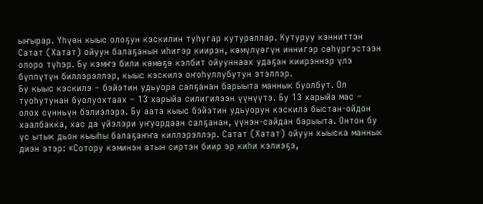ыҥырар. Үһүөн кыыс олоҕун кэскилин туһугар кутураллар. Кутуруу кэнниттэн Сатат (Хатат) ойуун балаҕанын иһигэр киирэн, көмүлүөгүн иннигэр сөһүргэстээн олоро түһэр. Бу кэмҥэ били көмөҕө кэлбит ойууннаах удаҕан киирэннэр үлэ бүппүтүн биллэрэллэр, кыыс кэскилэ оҥоһуллубутун этэллэр.
Бу кыыс кэскилэ – бэйэтин удьуора салҕанан барыыта маннык буолбут. Ол туоһутунан буолуохтаах – 13 харыйа силигилээн үүнүүтэ. Бу 13 харыйа мас – олох сүнньүн бэлиэлэрэ. Бу аата кыыс бэйэтин удьуорун кэскилэ быстан-ойдон хаалбакка, хас да үйэлэри уҥуордаан салҕанан, үүнэн-сайдан барыыта. Онтон бу үс ытык дьон кыыһы балаҕаҥҥа киллэрэллэр. Сатат (Хатат) ойуун кыыска маннык диэн этэр: «Сотору кэминэн атын сиртэн биир эр киһи кэлиэҕэ,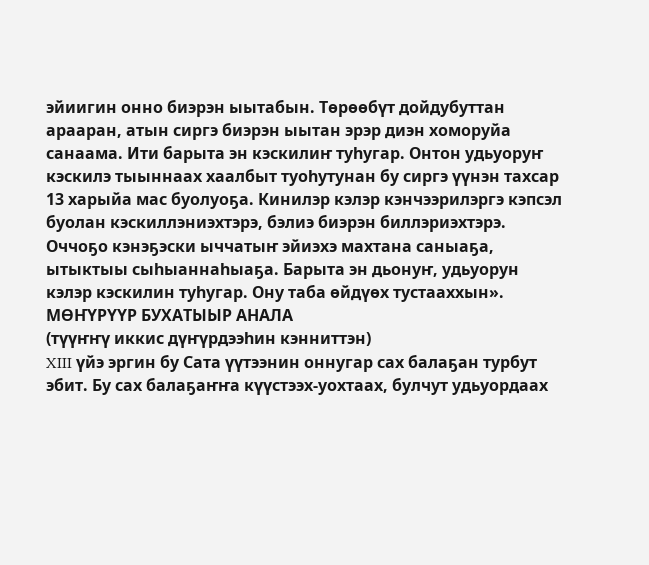эйиигин онно биэрэн ыытабын. Төрөөбүт дойдубуттан арааран, атын сиргэ биэрэн ыытан эрэр диэн хоморуйа санаама. Ити барыта эн кэскилиҥ туһугар. Онтон удьуоруҥ кэскилэ тыыннаах хаалбыт туоһутунан бу сиргэ үүнэн тахсар 13 харыйа мас буолуоҕа. Кинилэр кэлэр кэнчээрилэргэ кэпсэл буолан кэскиллэниэхтэрэ, бэлиэ биэрэн биллэриэхтэрэ. Оччоҕо кэнэҕэски ыччатыҥ эйиэхэ махтана саныаҕа, ытыктыы сыһыаннаһыаҕа. Барыта эн дьонуҥ, удьуорун кэлэр кэскилин туһугар. Ону таба өйдүөх тустааххын».
МӨҤҮРҮҮР БУХАТЫЫР АНАЛА
(түүҥҥү иккис дүҥүрдээһин кэнниттэн)
XIII үйэ эргин бу Сата үүтээнин оннугар сах балаҕан турбут эбит. Бу сах балаҕаҥҥа күүстээх-уохтаах, булчут удьуордаах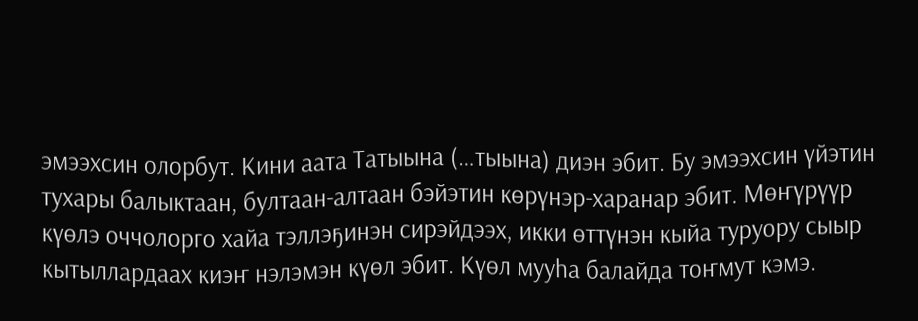эмээхсин олорбут. Кини аата Татыына (…тыына) диэн эбит. Бу эмээхсин үйэтин тухары балыктаан, бултаан-алтаан бэйэтин көрүнэр-харанар эбит. Мөҥүрүүр күөлэ оччолорго хайа тэллэҕинэн сирэйдээх, икки өттүнэн кыйа туруору сыыр кытыллардаах киэҥ нэлэмэн күөл эбит. Күөл мууһа балайда тоҥмут кэмэ.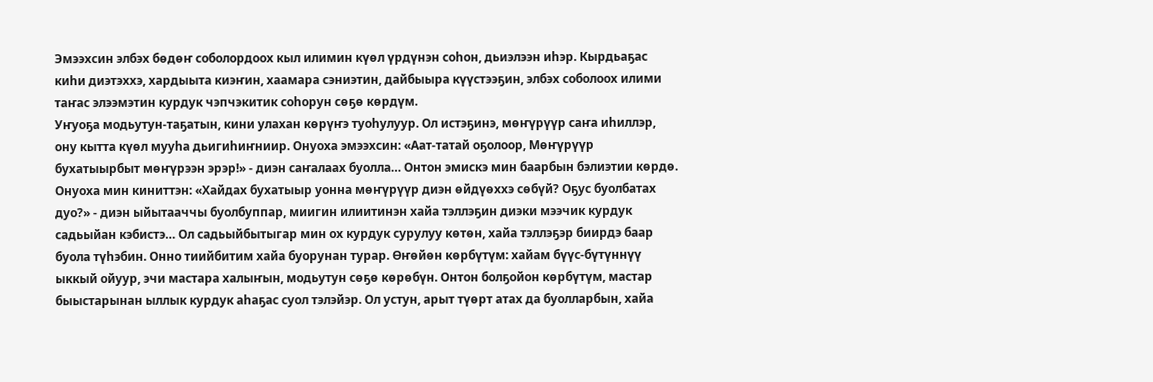Эмээхсин элбэх бөдөҥ соболордоох кыл илимин күөл үрдүнэн соһон, дьиэлээн иһэр. Кырдьаҕас киһи диэтэххэ, хардыыта киэҥин, хаамара сэниэтин, дайбыыра күүстээҕин, элбэх соболоох илими таҥас элээмэтин курдук чэпчэкитик соһорун сөҕө көрдүм.
Уҥуоҕа модьутун-таҕатын, кини улахан көрүҥэ туоһулуур. Ол истэҕинэ, мөҥүрүүр саҥа иһиллэр, ону кытта күөл мууһа дьигиһиҥниир. Онуоха эмээхсин: «Аат-татай оҕолоор, Мөҥүрүүр бухатыырбыт мөҥүрээн эрэр!» - диэн саҥалаах буолла… Онтон эмискэ мин баарбын бэлиэтии көрдө. Онуоха мин киниттэн: «Хайдах бухатыыр уонна мөҥүрүүр диэн өйдүөххэ сөбүй? Оҕус буолбатах дуо?» - диэн ыйытааччы буолбуппар, миигин илиитинэн хайа тэллэҕин диэки мээчик курдук садьыйан кэбистэ… Ол садьыйбытыгар мин ох курдук сурулуу көтөн, хайа тэллэҕэр биирдэ баар буола түһэбин. Онно тиийбитим хайа буорунан турар. Өҥөйөн көрбүтүм: хайам бүүс-бүтүннүү ыккый ойуур, эчи мастара халыҥын, модьутун сөҕө көрөбүн. Онтон болҕойон көрбүтүм, мастар быыстарынан ыллык курдук аһаҕас суол тэлэйэр. Ол устун, арыт түөрт атах да буолларбын, хайа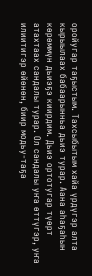оройугар таҕыстым. Тахсыбытым хайа үрдүгэр алта кырыылаах бабаарынньа дьиэ турар. Аана аһаҕаһын көрөммүн дьиэҕэ киирдим. Дьиэ ортотугар түөрт атахтаах сандалы турар. Ол сандалы уҥа өттүгэр, уҥа илиитигэр өйөнөн, биир модьу-таҕа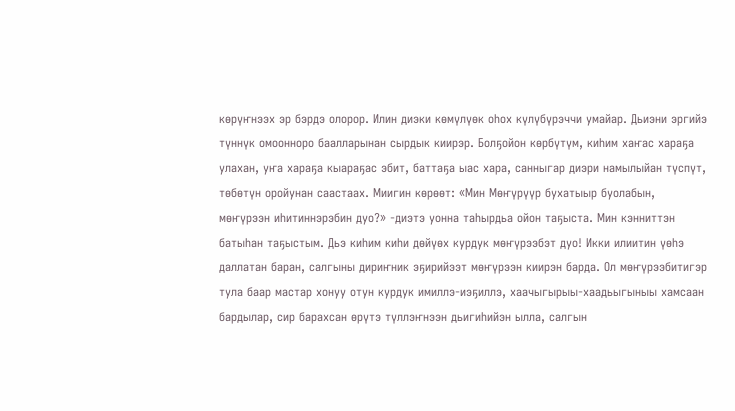көрүҥнээх эр бэрдэ олорор. Илин диэки көмүлүөк оһох күлүбүрэччи умайар. Дьиэни эргийэ түннүк омоонноро баалларынан сырдык киирэр. Болҕойон көрбүтүм, киһим хаҥас хараҕа улахан, уҥа хараҕа кыараҕас эбит, баттаҕа ыас хара, санныгар диэри намылыйан түспүт, төбөтүн оройунан саастаах. Миигин көрөөт: «Мин Мөҥүрүүр бухатыыр буолабын, мөҥүрээн иһитиннэрэбин дуо?» -диэтэ уонна таһырдьа ойон таҕыста. Мин кэнниттэн батыһан таҕыстым. Дьэ киһим киһи дөйүөх курдук мөҥүрээбэт дуо! Икки илиитин үөһэ даллатан баран, салгыны дириҥник эҕирийээт мөҥүрээн киирэн барда. Ол мөҥүрээбитигэр тула баар мастар хонуу отун курдук имиллэ-иэҕиллэ, хаачыгырыы-хаадьыгыныы хамсаан бардылар, сир барахсан өрүтэ түллэҥнээн дьигиһийэн ылла, салгын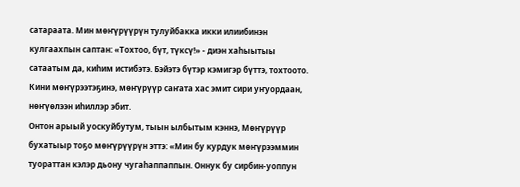сатараата. Мин мөҥүрүүрүн тулуйбакка икки илиибинэн кулгаахпын саптан: «Тохтоо, бүт, түксү!» - диэн хаһыытыы сатаатым да, киһим истибэтэ. Бэйэтэ бүтэр кэмигэр бүттэ, тохтоото. Кини мөҥүрээтэҕинэ, мөҥүрүүр саҥата хас эмит сири уҥуордаан, нөҥүөлээн иһиллэр эбит.
Онтон арыый уоскуйбутум, тыын ылбытым кэннэ, Мөҥүрүүр бухатыыр тоҕо мөҥүрүүрүн эттэ: «Мин бу курдук мөҥүрээммин туораттан кэлэр дьону чугаһаппаппын. Оннук бу сирбин-уоппун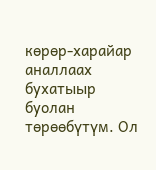көрөр-харайар аналлаах бухатыыр буолан төрөөбүтүм. Ол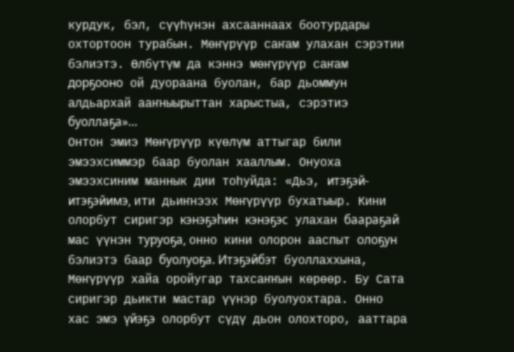курдук, бэл, сүүһүнэн ахсааннаах боотурдары охтортоон турабын. Мөҥүрүүр саҥам улахан сэрэтии бэлиэтэ. Өлбүтүм да кэннэ мөҥүрүүр саҥам дорҕооно ой дуораана буолан, бар дьоммун алдьархай ааҥныырыттан харыстыа, сэрэтиэ буоллаҕа»…
Онтон эмиэ Мөҥүрүүр күөлүм аттыгар били эмээхсиммэр баар буолан хааллым. Онуоха эмээхсиним маннык дии тоһуйда: «Дьэ, итэҕэй-итэҕэйимэ, ити дьиҥнээх Мөҥүрүүр бухатыыр. Кини олорбут сиригэр кэнэҕэһин кэнэҕэс улахан баараҕай мас үүнэн туруоҕа, онно кини олорон ааспыт олоҕун бэлиэтэ баар буолуоҕа. Итэҕэйбэт буоллаххына, Мөҥүрүүр хайа оройугар тахсаҥҥын көрөөр. Бу Сата сиригэр дьикти мастар үүнэр буолуохтара. Онно хас эмэ үйэҕэ олорбут сүдү дьон олохторо, ааттара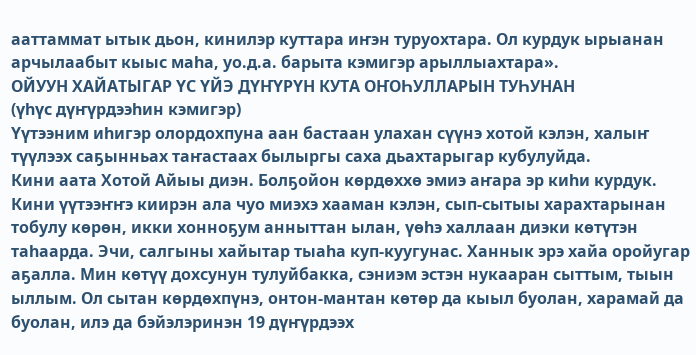ааттаммат ытык дьон, кинилэр куттара иҥэн туруохтара. Ол курдук ырыанан арчылаабыт кыыс маһа, уо.д.а. барыта кэмигэр арыллыахтара».
ОЙУУН ХАЙАТЫГАР ҮС ҮЙЭ ДҮҤҮРҮН КУТА ОҤОҺУЛЛАРЫН ТУҺУНАН
(үһүс дүҥүрдээһин кэмигэр)
Үүтээним иһигэр олордохпуна аан бастаан улахан сүүнэ хотой кэлэн, халыҥ түүлээх саҕынньах таҥастаах былыргы саха дьахтарыгар кубулуйда.
Кини аата Хотой Айыы диэн. Болҕойон көрдөххө эмиэ аҥара эр киһи курдук. Кини үүтээҥҥэ киирэн ала чуо миэхэ хааман кэлэн, сып-сытыы харахтарынан тобулу көрөн, икки хонноҕум анныттан ылан, үөһэ халлаан диэки көтүтэн таһаарда. Эчи, салгыны хайытар тыаһа куп-куугунас. Ханнык эрэ хайа оройугар аҕалла. Мин көтүү дохсунун тулуйбакка, сэниэм эстэн нукааран сыттым, тыын ыллым. Ол сытан көрдөхпүнэ, онтон-мантан көтөр да кыыл буолан, харамай да буолан, илэ да бэйэлэринэн 19 дүҥүрдээх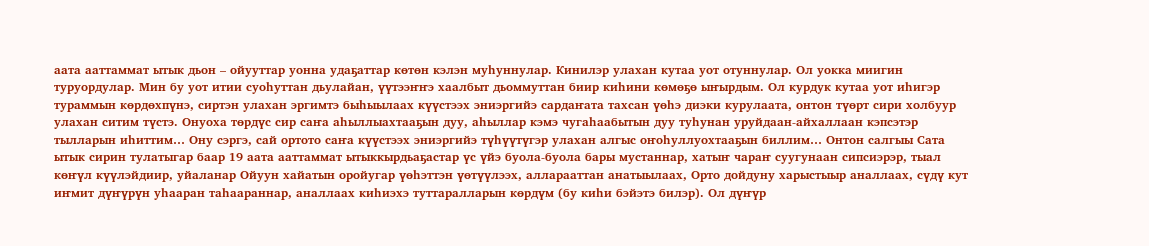аата ааттаммат ытык дьон – ойууттар уонна удаҕаттар көтөн кэлэн муһуннулар. Кинилэр улахан кутаа уот отуннулар. Ол уокка миигин туруордулар. Мин бу уот итии суоһуттан дьулайан, үүтээҥҥэ хаалбыт дьоммуттан биир киһини көмөҕө ыҥырдым. Ол курдук кутаа уот иһигэр тураммын көрдөхпүнэ, сиртэн улахан эргимтэ быһыылаах күүстээх эниэргийэ сардаҥата тахсан үөһэ диэки курулаата, онтон түөрт сири холбуур улахан ситим түстэ. Онуоха төрдүс сир саҥа аһыллыахтааҕын дуу, аһыллар кэмэ чугаһаабытын дуу туһунан уруйдаан-айхаллаан кэпсэтэр тылларын иһиттим… Ону сэргэ, сай ортото саҥа күүстээх эниэргийэ түһүүтүгэр улахан алгыс оҥоһуллуохтааҕын биллим… Онтон салгыы Сата ытык сирин тулатыгар баар 19 аата ааттаммат ытыккырдьаҕастар үс үйэ буола-буола бары мустаннар, хатыҥ чараҥ суугунаан сипсиэрэр, тыал көҥүл күүлэйдиир, уйаланар Ойуун хайатын оройугар үөһэттэн үөтүүлээх, алларааттан анатыылаах, Орто дойдуну харыстыыр аналлаах, сүдү кут иҥмит дүҥүрүн уһааран таһаараннар, аналлаах киһиэхэ туттаралларын көрдүм (бу киһи бэйэтэ билэр). Ол дүҥүр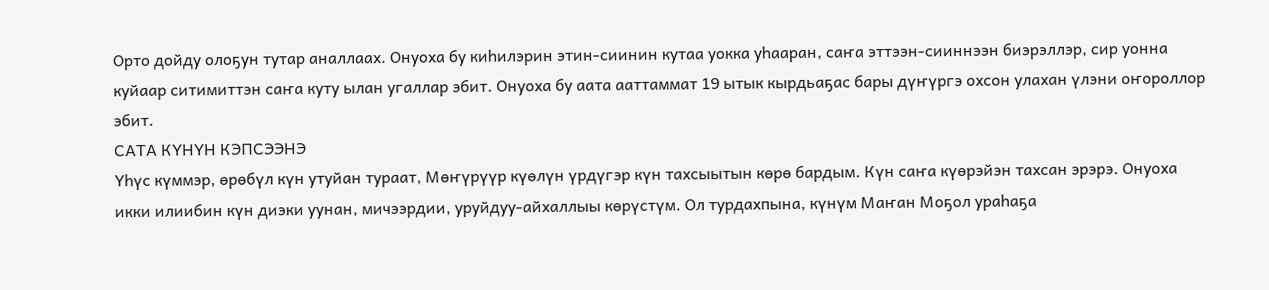Орто дойду олоҕун тутар аналлаах. Онуоха бу киһилэрин этин-сиинин кутаа уокка уһааран, саҥа эттээн-сииннээн биэрэллэр, сир уонна куйаар ситимиттэн саҥа куту ылан угаллар эбит. Онуоха бу аата ааттаммат 19 ытык кырдьаҕас бары дүҥүргэ охсон улахан үлэни оҥороллор эбит.
САТА КҮНҮН КЭПСЭЭНЭ
Үһүс күммэр, өрөбүл күн утуйан тураат, Мөҥүрүүр күөлүн үрдүгэр күн тахсыытын көрө бардым. Күн саҥа күөрэйэн тахсан эрэрэ. Онуоха икки илиибин күн диэки уунан, мичээрдии, уруйдуу-айхаллыы көрүстүм. Ол турдахпына, күнүм Маҥан Моҕол ураһаҕа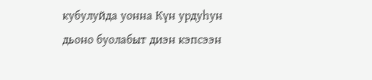кубулуйда уонна Күн урдуһун дьоно буолабыт диэн кэпсээн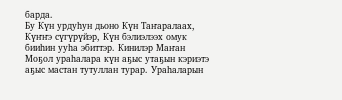барда.
Бу Күн урдуһун дьоно Күн Таҥаралаах, Күҥҥэ сүгүрүйэр, Күн бэлиэлээх омук бииһин ууһа эбиттэр. Кинилэр Маҥан Моҕол ураһалара күн аҕыс утаҕын кэриэтэ аҕыс мастан тутуллан турар. Ураһаларын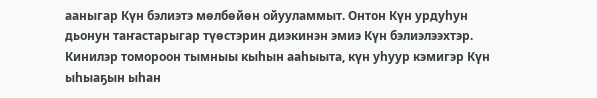ааныгар Күн бэлиэтэ мөлбөйөн ойууламмыт. Онтон Күн урдуһун дьонун таҥастарыгар түөстэрин диэкинэн эмиэ Күн бэлиэлээхтэр. Кинилэр томороон тымныы кыһын ааһыыта, күн уһуур кэмигэр Күн ыһыаҕын ыһан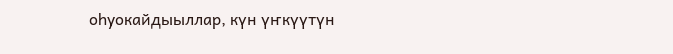оһуокайдыыллар, күн үҥкүүтүн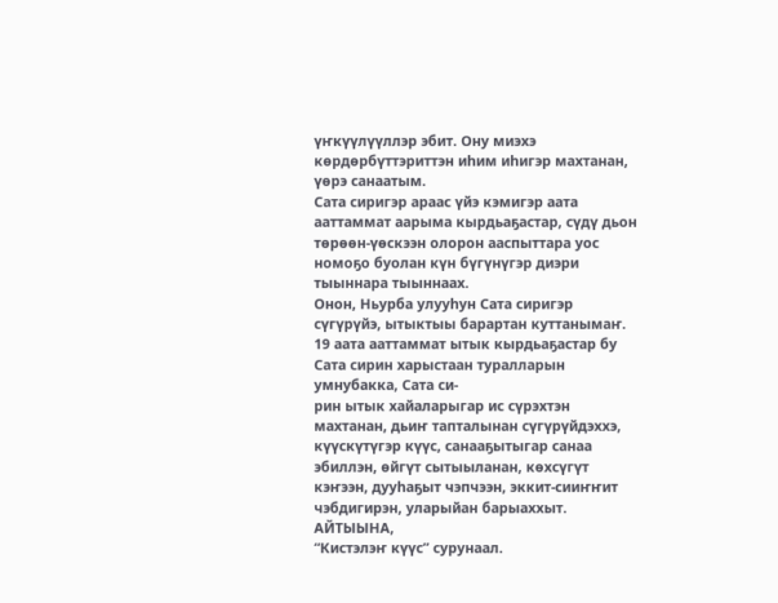үҥкүүлүүллэр эбит. Ону миэхэ көрдөрбүттэриттэн иһим иһигэр махтанан, үөрэ санаатым.
Сата сиригэр араас үйэ кэмигэр аата ааттаммат аарыма кырдьаҕастар, сүдү дьон төрөөн-үөскээн олорон ааспыттара уос номоҕо буолан күн бүгүнүгэр диэри тыыннара тыыннаах.
Онон, Ньурба улууһун Сата сиригэр сүгүрүйэ, ытыктыы барартан куттанымаҥ. 19 аата ааттаммат ытык кырдьаҕастар бу Сата сирин харыстаан туралларын умнубакка, Сата си-
рин ытык хайаларыгар ис сүрэхтэн махтанан, дьиҥ тапталынан сүгүрүйдэххэ, күүскүтүгэр күүс, санааҕытыгар санаа эбиллэн, өйгүт сытыыланан, көхсүгүт кэҥээн, дууһаҕыт чэпчээн, эккит-сииҥҥит чэбдигирэн, уларыйан барыаххыт.
АЙТЫЫНА,
“Кистэлэҥ күүс” сурунаал.